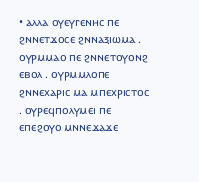• ⲁⲗⲗⲁ ⲟⲩⲉⲩⲅⲉⲛⲏⲥ ⲡⲉ ϩⲛⲛⲉⲧϫⲟⲥⲉ ϩⲛⲛⲁⲝⲓⲱⲙⲁ . ⲟⲩⲣⲙⲙⲁⲟ ⲡⲉ ϩⲛⲛⲉⲧⲟⲩⲟⲛϩ ⲉⲃⲟⲗ . ⲟⲩⲣⲙⲙⲗⲟⲡⲉ ϩⲛⲛⲉⲭⲁⲣⲓⲥ ⲙⲁ ⲙⲡⲉⲭⲣⲓⲥⲧⲟⲥ . ⲟⲩⲣⲉϥⲡⲟⲗⲩⲙⲉⲓ ⲡⲉ ⲉⲡⲉϩⲟⲩⲟ ⲙⲛⲛⲉϫⲁϫⲉ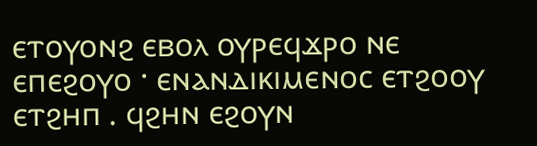ⲉⲧⲟⲩⲟⲛϩ ⲉⲃⲟⲗ ⲟⲩⲣⲉϥϫⲣⲟ ⲛⲉ ⲉⲡⲉϩⲟⲩⲟ · ⲉⲛⲁⲛⲇⲓⲕⲓⲙⲉⲛⲟⲥ ⲉⲧϩⲟⲟⲩ ⲉⲧϩⲏⲡ . ϥϩⲏⲛ ⲉϩⲟⲩⲛ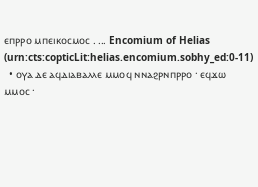ⲉⲡⲣⲣⲟ ⲙⲡⲉⲓⲕⲟⲥⲙⲟⲥ . ... Encomium of Helias (urn:cts:copticLit:helias.encomium.sobhy_ed:0-11)
  • ⲟⲩⲁ ⲇⲉ ⲁϥⲇⲓⲁⲃⲁⲗⲗⲉ ⲙⲙⲟϥ ⲛⲛⲁϩⲣⲛⲡⲣⲣⲟ · ⲉϥϫⲱ ⲙⲙⲟⲥ ·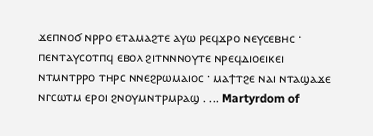ϫⲉⲡⲛⲟϭ ⲛⲣⲣⲟ ⲉⲧⲁⲙⲁϩⲧⲉ ⲁⲩⲱ ⲣⲉϥϫⲣⲟ ⲛⲉⲩⲥⲉⲃⲏⲥ · ⲡⲉⲛⲧⲁⲩⲥⲟⲧⲡϥ ⲉⲃⲟⲗ ϩⲓⲧⲛⲛⲛⲟⲩⲧⲉ ⲛⲣⲉϥⲇⲓⲟⲉⲓⲕⲉⲓ ⲛⲧⲙⲛⲧⲣⲣⲟ ⲧⲏⲣⲥ ⲛⲛⲉϩⲣⲱⲙⲁⲓⲟⲥ · ⲙⲁϯⲧϩⲉ ⲛⲁⲓ ⲛⲧⲁϣⲁϫⲉ ⲛⲅⲥⲱⲧⲙ ⲉⲣⲟⲓ ϩⲛⲟⲩⲙⲛⲧⲣⲙⲣⲁϣ . ... Martyrdom of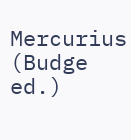Mercurius (Budge ed.)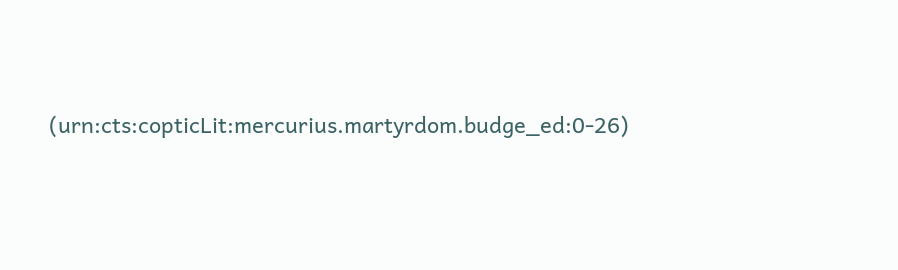(urn:cts:copticLit:mercurius.martyrdom.budge_ed:0-26)